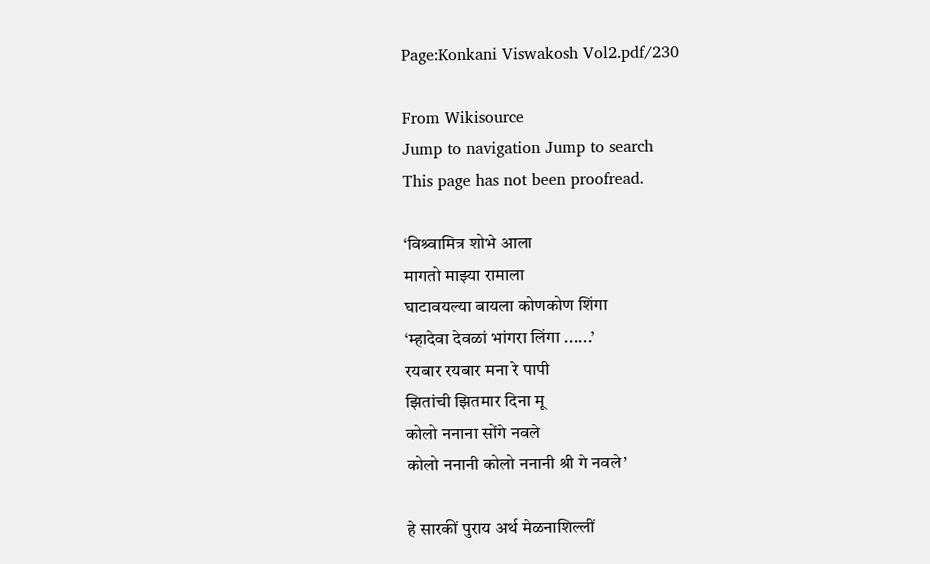Page:Konkani Viswakosh Vol2.pdf/230

From Wikisource
Jump to navigation Jump to search
This page has not been proofread.

‘विश्र्वामित्र शोभे आला
मागतो माझ्या रामाला
घाटावयल्या बायला कोणकोण शिंगा
‘म्हादेवा देवळां भांगरा लिंगा ......’
रयबार रयबार मना रे पापी
झितांची झितमार दिना मू
कोलो ननाना सोंगे नवले
कोलो ननानी कोलो ननानी श्री गे नवले’

हे सारकीं पुराय अर्थ मेळनाशिल्लीं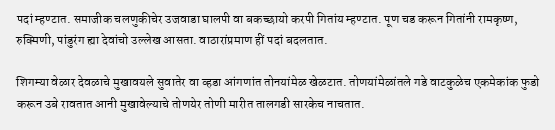पदां म्हण्टात. समाजीक चलणुकीचेर उजवाडा घालपी वा बकच्छायो करपी गितांय म्हण्टात. पूण चड करून गितांनी रामकृष्ण, रुक्मिणी, पांडुरंग ह्या देवांचो उल्लेख आसता. वाठारांप्रमाण हीं पदां बदलतात.

शिगम्या वेळार देवळाचे मुखावयले सुवातेर वा व्हडा आंगणांत तोनयांमेळ खेळटात. तोणयांमेळांतले गडे वाटकुळेच एकमेकांक फुडो करून उबे रावतात आनी मुखावेल्याचे तोणयेर तोणी मारीत तालगडी सारकेच नाचतात.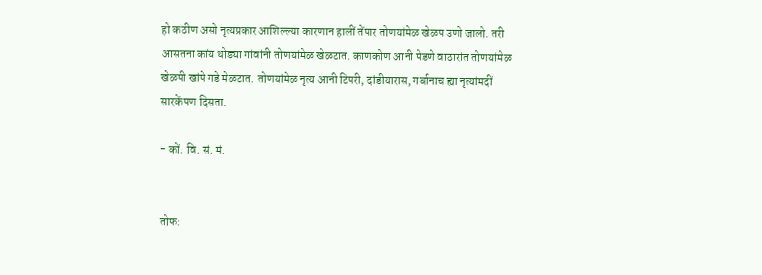हो कठीण असो नृत्यप्रकार आशिल्ल्या कारणान हालीं तेंपार तोणयांमेळ खेळप उणो जालो. तरी आसतना कांय थोड्या गांवांनी तोणयांमेळ खेळटात. काणकोण आनी पेडणे वाठारांत तोणयांमेळ खेळपी खांपे गडे मेळटात. तोणयांमेळ नृत्य आनी टिपरी, दांडीयारास, गर्बानाच ह्या नृत्यांमदीं सारकेंपण दिसता.

- कों. वि. सं. मं.


तोफ: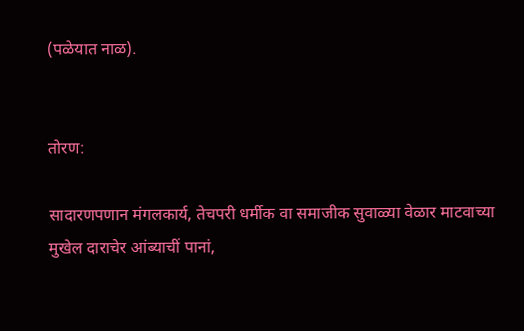(पळेयात नाळ).


तोरण:

सादारणपणान मंगलकार्य, तेचपरी धर्मीक वा समाजीक सुवाळ्या वेळार माटवाच्या मुखेल दाराचेर आंब्याचीं पानां,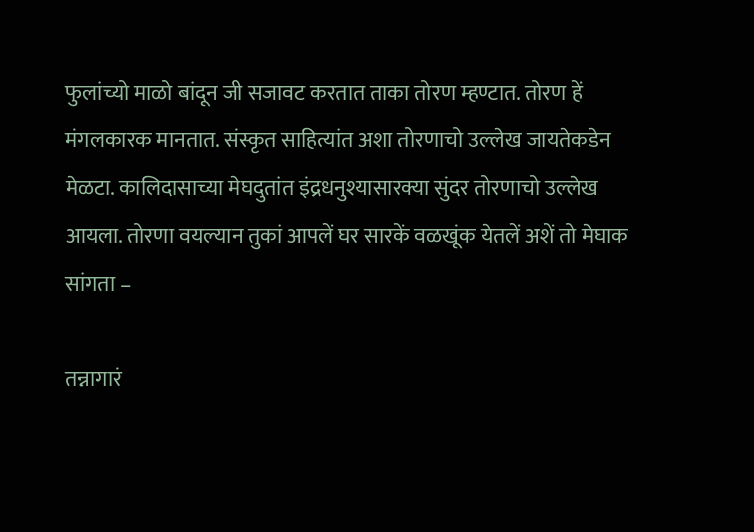फुलांच्यो माळो बांदून जी सजावट करतात ताका तोरण म्हण्टात. तोरण हें मंगलकारक मानतात. संस्कृत साहित्यांत अशा तोरणाचो उल्लेख जायतेकडेन मेळटा. कालिदासाच्या मेघदुतांत इंद्रधनुश्यासारक्या सुंदर तोरणाचो उल्लेख आयला. तोरणा वयल्यान तुकां आपलें घर सारकें वळखूंक येतलें अशें तो मेघाक सांगता –

तन्नागारं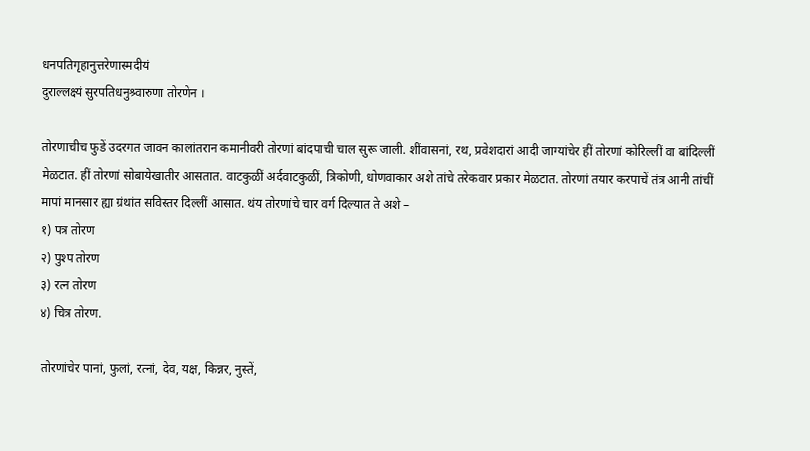धनपतिगृहानुत्तरेणास्मदीयं
दुराल्लक्ष्यं सुरपतिधनुश्र्वारुणा तोरणेन ।

तोरणाचीच फुडें उदरगत जावन कालांतरान कमानीवरी तोरणां बांदपाची चाल सुरू जाली. शींवासनां, रथ, प्रवेशदारां आदी जाग्यांचेर हीं तोरणां कोरिल्लीं वा बांदिल्लीं मेळटात. हीं तोरणां सोबायेखातीर आसतात. वाटकुळीं अर्दवाटकुळीं, त्रिकोणी, धोणवाकार अशे तांचे तरेकवार प्रकार मेळटात. तोरणां तयार करपाचें तंत्र आनी तांचीं मापां मानसार ह्या ग्रंथांत सविस्तर दिल्लीं आसात. थंय तोरणांचे चार वर्ग दिल्यात ते अशे –
१) पत्र तोरण
२) पुश्प तोरण
३) रत्न तोरण
४) चित्र तोरण.

तोरणांचेर पानां, फुलां, रत्नां, देव, यक्ष, किन्नर, नुस्तें,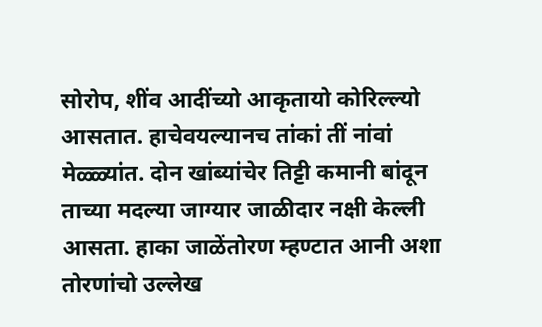सोरोप, शींव आदींच्यो आकृतायो कोरिल्ल्यो आसतात. हाचेवयल्यानच तांकां तीं नांवां मेळ्ळ्यांत. दोन खांब्यांचेर तिट्टी कमानी बांदून ताच्या मदल्या जाग्यार जाळीदार नक्षी केल्ली आसता. हाका जाळेंतोरण म्हण्टात आनी अशा तोरणांचो उल्लेख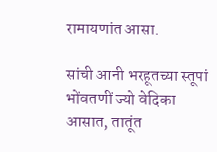रामायणांत आसा.

सांची आनी भरहूतच्या स्तूपां भोंवतणीं ज्यो वेदिका आसात, तातूंत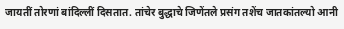जायतीं तोरणां बांदिल्लीं दिसतात. तांचेर बुद्धाचे जिणेंतले प्रसंग तशेंच जातकांतल्यो आनी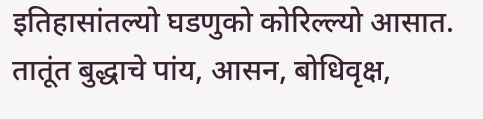इतिहासांतल्यो घडणुको कोरिल्ल्यो आसात. तातूंत बुद्धाचे पांय, आसन, बोधिवृक्ष,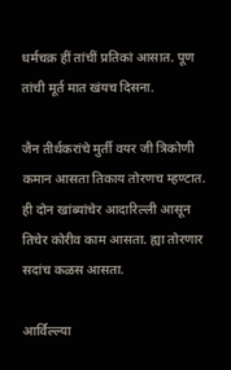धर्मचक्र हीं तांचीं प्रतिकां आसात. पूण तांची मूर्त मात खंयच दिसना.

जैन तीर्थकरांचे मुर्ती वयर जी त्रिकोणी कमान आसता तिकाय तोरणच म्हण्टात. ही दोन खांब्यांचेर आदारिल्ली आसून तिचेर कोरीव काम आसता. ह्या तोरणार सदांच कळस आसता.

आर्विल्ल्या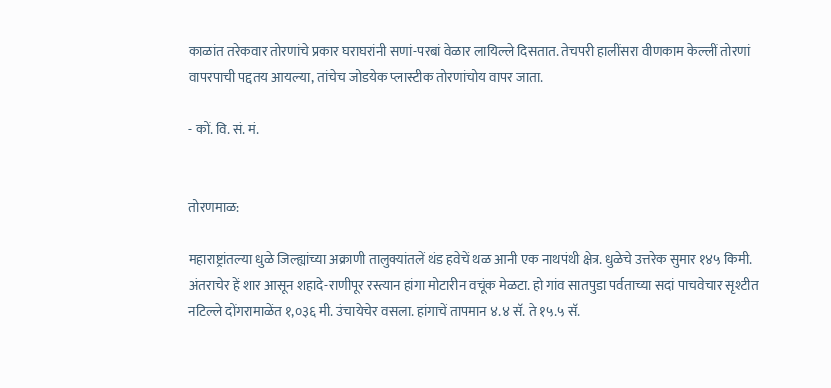काळांत तरेकवार तोरणांचे प्रकार घराघरांनी सणां-परबां वेळार लायिल्ले दिसतात. तेचपरी हालींसरा वीणकाम केल्लीं तोरणां वापरपाची पद्दतय आयल्या, तांचेच जोडयेक प्लास्टीक तोरणांचोय वापर जाता.

- कों. वि. सं. मं.


तोरणमाळ:

महाराष्ट्रांतल्या धुळे जिल्ह्यांच्या अक्राणी तालुक्यांतलें थंड हवेचें थळ आनी एक नाथपंथी क्षेत्र. धुळेचे उत्तरेक सुमार १४५ किमी. अंतराचेर हें शार आसून शहादे-राणीपूर रस्त्यान हांगा मोटारीन वचूंक मेळटा. हो गांव सातपुडा पर्वताच्या सदां पाचवेचार सृश्टीत नटिल्ले दोंगरामाळेंत १,०३६ मी. उंचायेचेर वसला. हांगाचें तापमान ४.४ सॅ. ते १५.५ सॅ.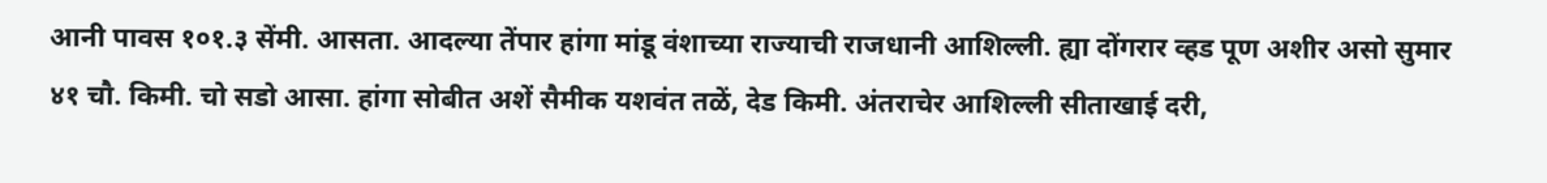आनी पावस १०१.३ सेंमी. आसता. आदल्या तेंपार हांगा मांडू वंशाच्या राज्याची राजधानी आशिल्ली. ह्या दोंगरार व्हड पूण अशीर असो सुमार ४१ चौ. किमी. चो सडो आसा. हांगा सोबीत अशें सैमीक यशवंत तळें, देड किमी. अंतराचेर आशिल्ली सीताखाई दरी,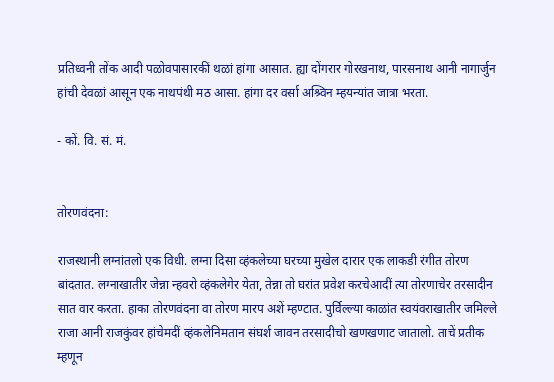प्रतिध्वनी तोंक आदी पळोवपासारकीं थळां हांगा आसात. ह्या दोंगरार गोरखनाथ, पारसनाथ आनी नागार्जुन हांची देवळां आसून एक नाथपंथी मठ आसा. हांगा दर वर्सा अश्र्विन म्हयन्यांत जात्रा भरता.

- कों. वि. सं. मं.


तोरणवंदना:

राजस्थानी लग्नांतलो एक विधी. लग्ना दिसा व्हंकलेच्या घरच्या मुखेल दारार एक लाकडी रंगीत तोरण बांदतात. लग्नाखातीर जेन्ना न्हवरो व्हंकलेगेर येता, तेन्ना तो घरांत प्रवेश करचेआदीं त्या तोरणाचेर तरसादीन सात वार करता. हाका तोरणवंदना वा तोरण मारप अशें म्हण्टात. पुर्विल्ल्या काळांत स्वयंवराखातीर जमिल्ले राजा आनी राजकुंवर हांचेमदीं व्हंकलेनिमतान संघर्श जावन तरसादीचो खणखणाट जातालो. ताचें प्रतीक म्हणून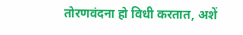तोरणवंदना हो विधी करतात, अशें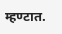म्हण्टात.